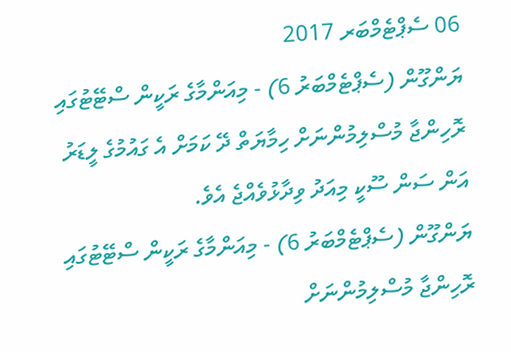06 ސެޕްޓެމްބަރ 2017
ޔަންގޫން (ސެޕްޓެމްބަރު 6) - މިއަންމާގެ ރަކީން ސްޓޭޓުގައި ރޮހިންޖާ މުސްލިމުންނަށް ހިމާޔަތް ދޭ ކަމަށް އެ ގައުމުގެ ލީޑަރު އަން ސަން ސޫކީ މިއަދު ވިދާޅުވެއްޖެ އެވެ.
ޔަންގޫން (ސެޕްޓެމްބަރު 6) - މިއަންމާގެ ރަކީން ސްޓޭޓުގައި ރޮހިންޖާ މުސްލިމުންނަށް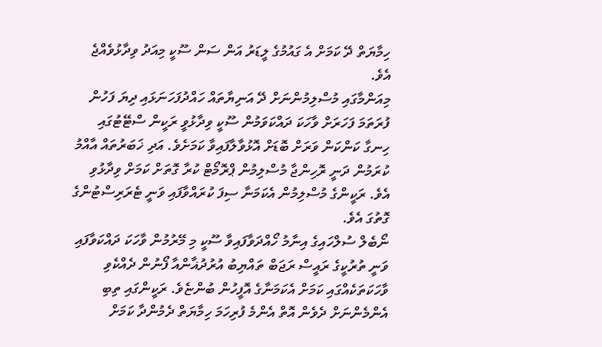ހިމާޔަތް ދޭ ކަމަށް އެ ގައުމުގެ ލީޑަރު އަން ސަން ސޫކީ މިއަދު ވިދާޅުވެއްޖެ އެވެ.
މިއަންމާގައި މުސްލިމުންނަށް ދޭ އަނިޔާތައް ހައްދުފަހަނަޅައި ދިޔަ ފަހުން ފުރަތަމަ ފަހަރަށް ވާހަކަ ދައްކަވަމުން ސޫކީ ވިދާޅުވީ ރަކީން ސްޓޭޓުގައި ހިނގާ ކަންކަން ވަރަށް ބޮޑަށް އޮޅުވާލާފައިވާ ކަމަށެވެ. އަދި ޚަބަރުތައް އާއްމު ކުރަމުން ދަނީ ރޮހިންޖާ މުސްލިމުން ޕްރޮމޯޓް ކުރާ ގޮތަށް ކަމަށް ވިދާޅުވި އެވެ. ރަކީންގެ މުސްލިމުން އެކަމަނާ ސިފަ ކުރައްވާފައި ވަނީ ޓެރަރިސްޓުންގެ ގޮތުގަ އެވެ.
ނޯބެލް ސުލްހައިގެ އިނާމު ހޯއްދަވާފައިވާ ސޫކީ މި މޭރުމުން ވާހަކަ ދައްކަވާފައި ވަނީ ތުރުކީގެ ރައީސް ރަޖަބް ތައްޔިބު އުރުދުޣާންއާ ފޯނުން ދެއްކެވި ވާހަކަތަކެއްގައި ކަމަށް އެކަމަނާގެ އޮފީހުން ބުންޏެވެ. ރަކީންގައި ތިބި އެންމެންނަށް ދެވެން އޮތް އެންމެ ފުރިހަމަ ހިމާޔަތް ދެމުންދާ ކަމަށް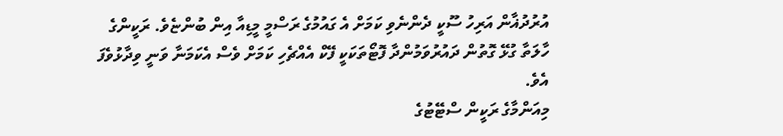އުރުދުޣާން އަރިހު ސޫކީ ދެންނެވި ކަމަށް އެ ގައުމުގެ ރަސްމީ މީޑިއާ އިން ބުންޏެވެ. ރަކީންގެ ހާލަތާ ގުޅޭ ގޮތުން ދައުރުވަމުންދާ ފޮޓޯތަކަކީ ފޭކް އެއްޗެހި ކަމަށް ވެސް އެކަމަނާ ވަނީ ވިދާޅުވެފަ އެވެ.
މިއަންމާގެ ރަކީން ސްޓޭޓުގެ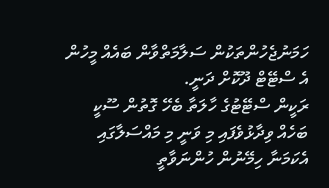ހަމަނުޖެހުންތަކުން ސަލާމަތްވާން ބައެއް މީހުން އެ ސްޓޭޓް ދޫކޮށް ދަނީ.
ރަކީން ސްޓޭޓުގެ ހާލަތާ ބެހޭ ގޮތުން ސޫކީ ބަހެއް ވިދާޅުވެފައި މި ވަނީ މި މައްސަލާގައި އެކަމަނާ ހިމޭނުން ހުންނަވާތީ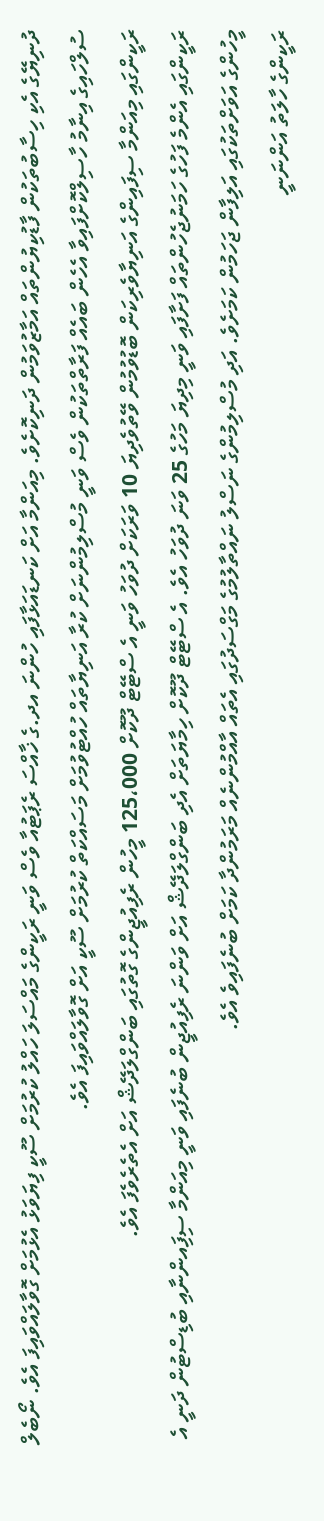ދުނިޔޭގެ އެކި ހިސާބުތަކުން ފާޑުކިޔުންތައް އަމާޒުވަމުން ދަނިކޮށެވެ. މިއަންމާ އަށް ކަނޑައަޅާފައި ހުންނަ އދ.ގެ ޚާއްސަ ރެޕަޓުއާ ވެސް ވަނީ ރަކީންގެ މައްސަލަ ހައްލު ކުރުމަށް ސޫކީ ފިޔަވަޅު އެޅުމަށް ގޮވާލައްވައިފަ އެވެ. ނޯބެލް ސުލްހައިގެ އިނާމު ހާސިލްކޮށްފައިވާ އެހެން ބައެއް ފަރާތްތަކުން ވެސް ވަނީ މުސްލިމުންނަށް ކުރާ އަނިޔާތައް ހުއްޓުވުމަށް މަސައްކަތް ކުރުމަށް ސޫކީ އަށް ގޮވާލައްވައިފަ އެވެ.
ރަކީންގައި މިއަންމާ ސިފައިންގެ އަނިޔާވެރިކަން ބޮޑުވުމުން ވޭތުވެދިޔަ 10 ވަރަކަށް ދުވަހު ވަނީ އެ ސްޓޭޓް ދޫކޮށް 125،000 މީހުން ރެފިއުޖީންގެ ގޮތުގައި ބަންގްލަދޭޝް އަށް އެތެރެވެފަ އެވެ.
ރަކީންގައި އެންމެ ފަހުގެ ހަމަނުޖެހުންތައް ފަށާފައި ވަނީ މިދިޔަ މަހުގެ 25 ވަނަ ދުވަހު އެވެ. އެ ސްޓޭޓް ދޫކޮށް ހިމާޔަތަށް އެދި ބަންގްލަދޭޝް އަށް ވަންނަ ރެފިއުޖީން ބުނެފައި ވަނީ މިއަންމާ ސިފަިއންނާއި ބުޑިސްޓުން ދަނީ އެ މީހުންގެ އަވަށްތަކުގައި އަލިފާން ޖަހަމުން ކަމަށެވެ. އަދި މުސްލިމުންގެ ނަސްލު ނައްތާލުމުގެ މަގްސަދުގައި އެތައް އާއްމުންނެއް މަރަމުންދާ ކަމަށް ބުނެފައިވެ އެވެ.
ރަކީންގެ ހާލަތު އަންނަނީ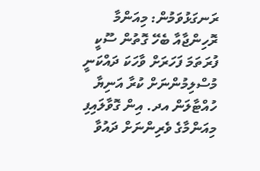ރަނގަޅުވަމުން: މިއަންމާ
ރޮހިންޖާއާ ބެހޭ ގޮތުން ސޫކީ ފުރަތަމަ ފަހަރަށް ވާހަކަ ދައްކަނީ
މުސްލިމުންނަށް ކުރާ އަނިޔާ ހުއްޓާލަން އދ. އިން ގޮވާލައިފި
މިއަންމާގެ ވެރިންނަށް ދައުވާ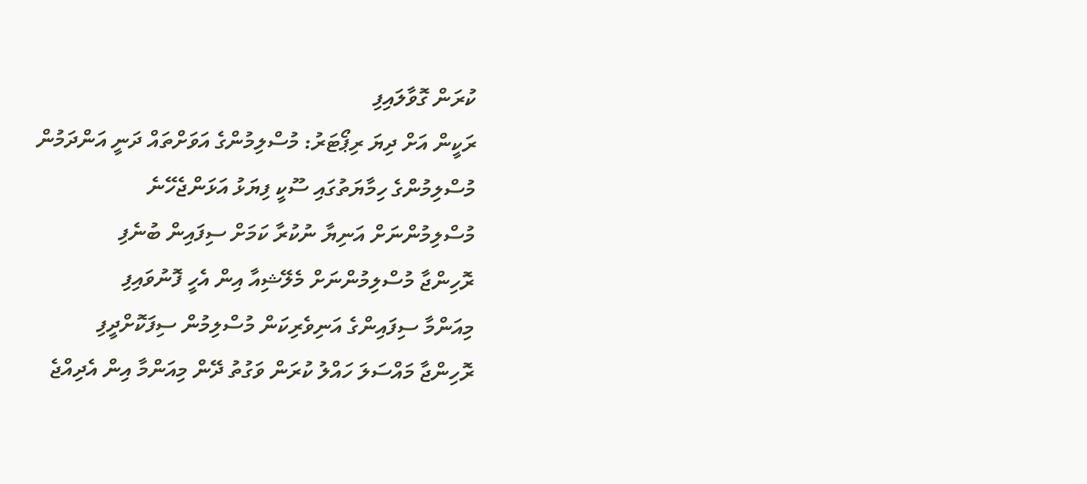ކުރަން ގޮވާލައިފި
ރަކީން އަށް ދިޔަ ރިޕޯޓަރު: މުސްލިމުންގެ އަވަށްތައް ދަނީ އަންދަމުން
މުސްލިމުންގެ ހިމާޔަތުގައި ސޫކީ ފިޔަޅު އަޅަންޖެހޭނެ
މުސްލިމުންނަށް އަނިޔާ ނުކުރާ ކަމަށް ސިފައިން ބުނެފި
ރޮހިންޖާ މުސްލިމުންނަށް މެލޭޝިއާ އިން އެހީ ފޮނުވައިފި
މިއަންމާ ސިފައިންގެ އަނިވެރިކަން މުސްލިމުން ސިފަކޮށްދީފި
ރޮހިންޖާ މައްސަލަ ހައްލު ކުރަން ވަގުތު ދޭން މިއަންމާ އިން އެދިއްޖެ